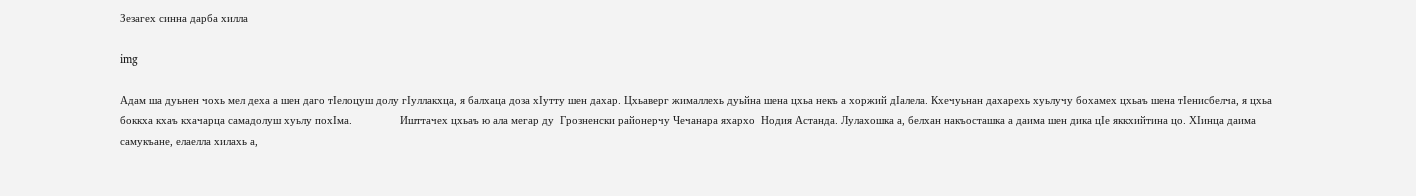Зезагех синна дарба хилла

img

Адам ша дуьнен чохь мел деха а шен даго тIелоцуш долу гIуллакхца, я балхаца доза хIутту шен дахар. Цхьаверг жималлехь дуьйна шена цхьа некъ а хоржий дIалела. Кхечуьнан дахарехь хуьлучу бохамех цхьаъ шена тIенисбелча, я цхьа боккха кхаъ кхачарца самадолуш хуьлу похIма.                Ишттачех цхьаъ ю ала мегар ду  Грозненски районерчу Чечанара яхархо  Нодия Астанда. Лулахошка а, белхан накъосташка а даима шен дика цIе яккхийтина цо. ХIинца даима самукъане, елаелла хилахь а,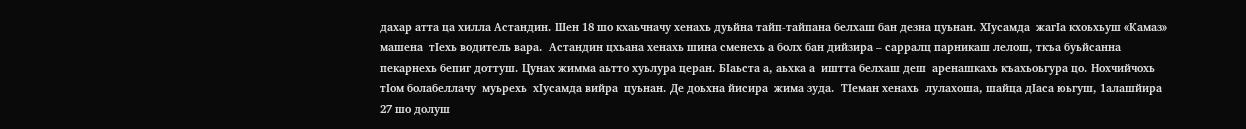дахар атта ца хилла Астандин. Шен 18 шо кхаьчначу хенахь дуьйна тайп-тайпана белхаш бан дезна цуьнан. ХIусамда  жагIа кхоьхьуш «Камаз» машена  тIехь водитель вара.  Астандин цхьана хенахь шина сменехь а болх бан дийзира – сарралц парникаш лелош, ткъа буьйсанна пекарнехь бепиг доттуш. Цунах жимма аьтто хуьлура церан. БIаьста а, аьхка а  иштта белхаш деш  аренашкахь къахьоьгура цо. Нохчийчохь  тIом болабеллачу  муьрехь  хIусамда вийра  цуьнан. Де доьхна йисира  жима зуда.  ТIеман хенахь  лулахоша, шайца дIаса юьгуш, 1алашйира  27 шо долуш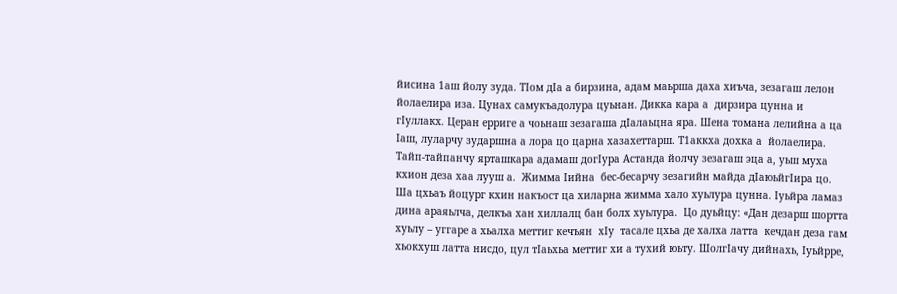йисина 1аш йолу зуда. ТIом дIа а бирзина, адам маьрша даха хиъча, зезагаш лелон йолаелира иза. Цунах самукъадолура цуьнан. Дикка кара а  дирзира цунна и гIуллакх. Церан ерриге а чоьнаш зезагаша дIалаьцна яра. Шена томана лелийна а ца Iаш, луларчу зударшна а лора цо царна хазахеттарш. Т1аккха дохка а  йолаелира. Тайп-тайпанчу ярташкара адамаш догIура Астанда йолчу зезагаш эца а, уьш муха кхион деза хаа лууш а.  Жимма Iийна  бес-бесарчу зезагийн майда дIаюьйгIира цо. Ша цхьаъ йоцург кхин накъост ца хиларна жимма хало хуьлура цунна. Iуьйра ламаз дина араяьлча, делкъа хан хиллалц бан болх хуьлура.  Цо дуьйцу: «Дан дезарш шортта хуьлу – уггаре а хьалха меттиг кечъян  хIу  тасале цхьа де халха латта  кечдан деза гам хьокхуш латта нисдо, цул тIаьхьа меттиг хи а тухий юьту. ШолгIачу дийнахь, Iуьйрре,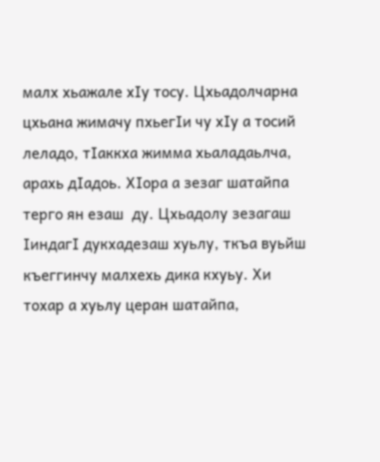малх хьажале хIу тосу. Цхьадолчарна цхьана жимачу пхьегIи чу хIу а тосий леладо, тIаккха жимма хьаладаьлча, арахь дIадоь. ХIора а зезаг шатайпа терго ян езаш  ду. Цхьадолу зезагаш IиндагI дукхадезаш хуьлу, ткъа вуьйш къеггинчу малхехь дика кхуьу. Хи тохар а хуьлу церан шатайпа,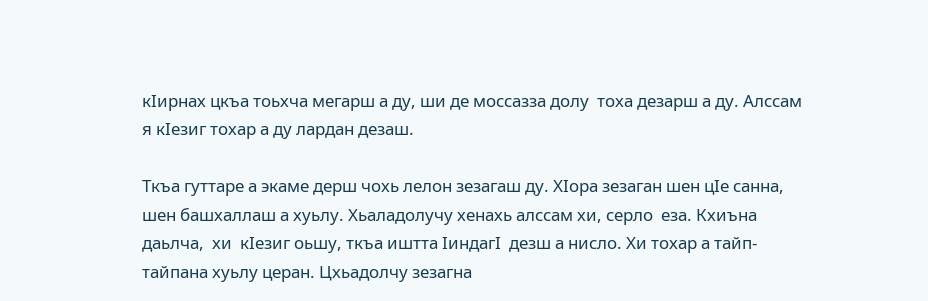кIирнах цкъа тоьхча мегарш а ду, ши де моссазза долу  тоха дезарш а ду. Алссам я кIезиг тохар а ду лардан дезаш.

Ткъа гуттаре а экаме дерш чохь лелон зезагаш ду. ХIора зезаган шен цIе санна, шен башхаллаш а хуьлу. Хьаладолучу хенахь алссам хи, серло  еза. Кхиъна даьлча,  хи  кIезиг оьшу, ткъа иштта IиндагI  дезш а нисло. Хи тохар а тайп-тайпана хуьлу церан. Цхьадолчу зезагна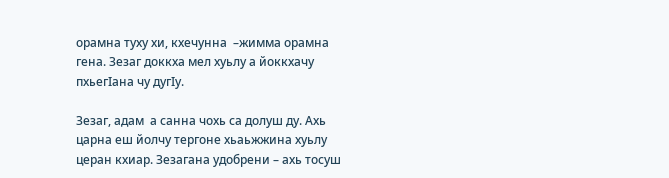орамна туху хи, кхечунна  –жимма орамна гена. Зезаг доккха мел хуьлу а йоккхачу  пхьегIана чу дугIу.

Зезаг, адам  а санна чохь са долуш ду. Ахь царна еш йолчу тергоне хьаьжжина хуьлу церан кхиар. Зезагана удобрени – ахь тосуш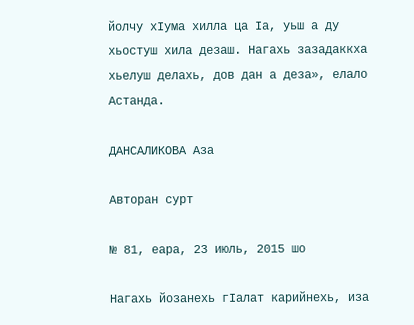йолчу хIума хилла ца Iа, уьш а ду хьостуш хила дезаш. Нагахь зазадаккха хьелуш делахь, дов дан а деза», елало Астанда.

ДАНСАЛИКОВА Аза

Авторан сурт

№ 81, еара, 23 июль, 2015 шо

Нагахь йозанехь гIалат карийнехь, иза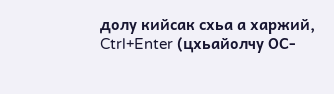долу кийсак схьа а харжий, Ctrl+Enter (цхьайолчу ОС-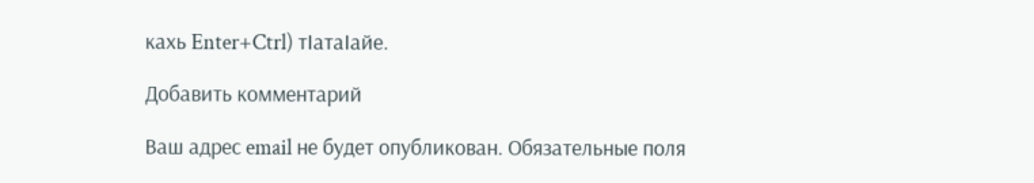кахь Enter+Ctrl) тIатаIайе.

Добавить комментарий

Ваш адрес email не будет опубликован. Обязательные поля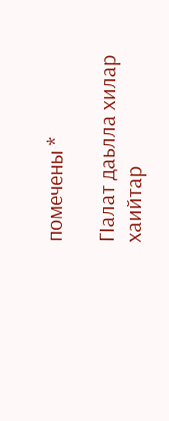помечены *

ГIалат даьлла хилар хаийтар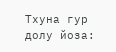Тхуна гур долу йоза: